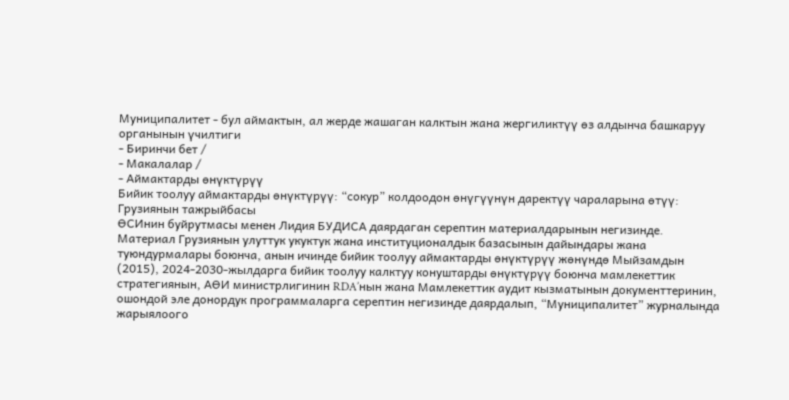Муниципалитет - бул аймактын, ал жерде жашаган калктын жана жергиликтүү өз алдынча башкаруу органынын үчилтиги
- Биринчи бет /
- Макалалар /
- Аймактарды өнүктүрүү
Бийик тоолуу аймактарды өнүктүрүү: “сокур” колдоодон өнүгүүнүн даректүү чараларына өтүү: Грузиянын тажрыйбасы
ӨСИнин буйрутмасы менен Лидия БУДИСА даярдаган серептин материалдарынын негизинде. Материал Грузиянын улуттук укуктук жана институционалдык базасынын дайындары жана туюндурмалары боюнча, анын ичинде бийик тоолуу аймактарды өнүктүрүү жөнүндө Мыйзамдын (2015), 2024-2030-жылдарга бийик тоолуу калктуу конуштарды өнүктүрүү боюнча мамлекеттик стратегиянын, АӨИ министрлигинин RDA’нын жана Мамлекеттик аудит кызматынын документтеринин, ошондой эле донордук программаларга серептин негизинде даярдалып, “Муниципалитет” журналында жарыялоого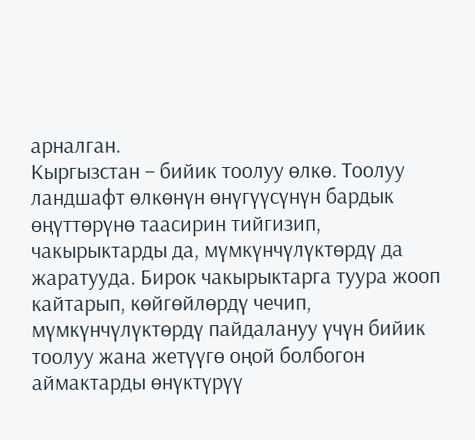арналган.
Кыргызстан – бийик тоолуу өлкө. Тоолуу ландшафт өлкөнүн өнүгүүсүнүн бардык өңүттөрүнө таасирин тийгизип, чакырыктарды да, мүмкүнчүлүктөрдү да жаратууда. Бирок чакырыктарга туура жооп кайтарып, көйгөйлөрдү чечип, мүмкүнчүлүктөрдү пайдалануу үчүн бийик тоолуу жана жетүүгө оңой болбогон аймактарды өнүктүрүү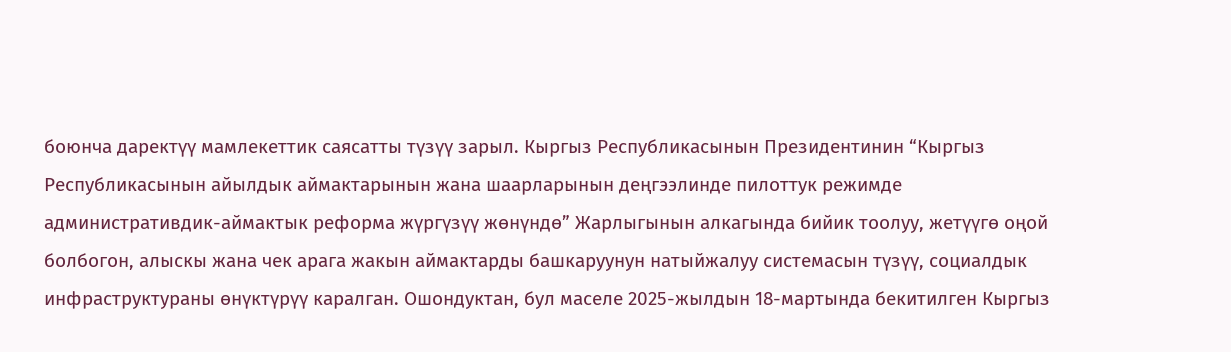боюнча даректүү мамлекеттик саясатты түзүү зарыл. Кыргыз Республикасынын Президентинин “Кыргыз Республикасынын айылдык аймактарынын жана шаарларынын деңгээлинде пилоттук режимде административдик-аймактык реформа жүргүзүү жөнүндө” Жарлыгынын алкагында бийик тоолуу, жетүүгө оңой болбогон, алыскы жана чек арага жакын аймактарды башкаруунун натыйжалуу системасын түзүү, социалдык инфраструктураны өнүктүрүү каралган. Ошондуктан, бул маселе 2025-жылдын 18-мартында бекитилген Кыргыз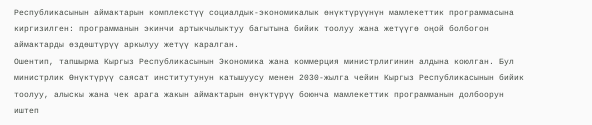Республикасынын аймактарын комплекстүү социалдык-экономикалык өнүктүрүүнүн мамлекеттик программасына киргизилген: программанын экинчи артыкчылыктуу багытына бийик тоолуу жана жетүүгө оңой болбогон аймактарды өздөштүрүү аркылуу жетүү каралган.
Ошентип, тапшырма Кыргыз Республикасынын Экономика жана коммерция министрлигинин алдына коюлган. Бул министрлик Өнүктүрүү саясат институтунун катышуусу менен 2030-жылга чейин Кыргыз Республикасынын бийик тоолуу, алыскы жана чек арага жакын аймактарын өнүктүрүү боюнча мамлекеттик программанын долбоорун иштеп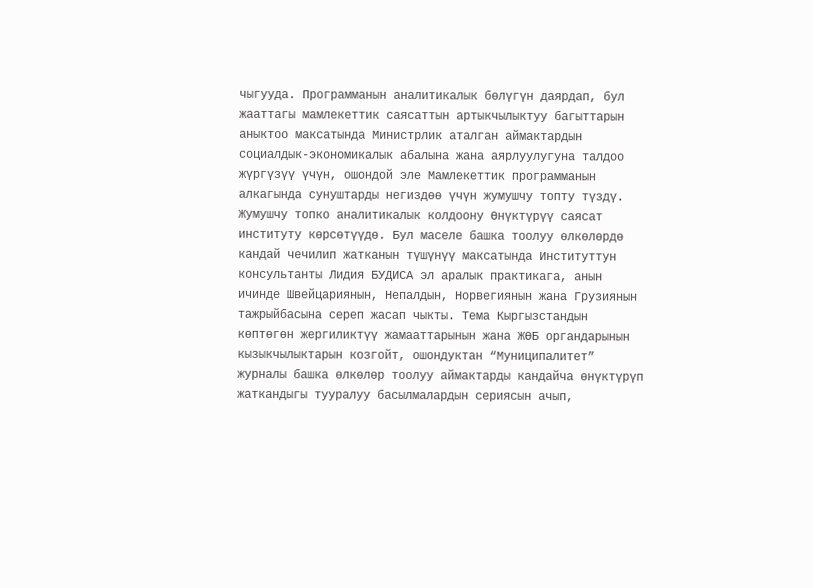чыгууда. Программанын аналитикалык бөлүгүн даярдап, бул жааттагы мамлекеттик саясаттын артыкчылыктуу багыттарын аныктоо максатында Министрлик аталган аймактардын социалдык-экономикалык абалына жана аярлуулугуна талдоо жүргүзүү үчүн, ошондой эле Мамлекеттик программанын алкагында сунуштарды негиздөө үчүн жумушчу топту түздү. Жумушчу топко аналитикалык колдоону Өнүктүрүү саясат институту көрсөтүүдө. Бул маселе башка тоолуу өлкөлөрдө кандай чечилип жатканын түшүнүү максатында Институттун консультанты Лидия БУДИСА эл аралык практикага, анын ичинде Швейцариянын, Непалдын, Норвегиянын жана Грузиянын тажрыйбасына сереп жасап чыкты. Тема Кыргызстандын көптөгөн жергиликтүү жамааттарынын жана ЖӨБ органдарынын кызыкчылыктарын козгойт, ошондуктан “Муниципалитет” журналы башка өлкөлөр тоолуу аймактарды кандайча өнүктүрүп жаткандыгы тууралуу басылмалардын сериясын ачып,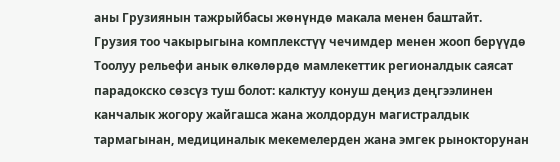аны Грузиянын тажрыйбасы жөнүндө макала менен баштайт.
Грузия тоо чакырыгына комплекстүү чечимдер менен жооп берүүдө
Тоолуу рельефи анык өлкөлөрдө мамлекеттик регионалдык саясат парадокско сөзсүз туш болот: калктуу конуш деңиз деңгээлинен канчалык жогору жайгашса жана жолдордун магистралдык тармагынан, медициналык мекемелерден жана эмгек рынокторунан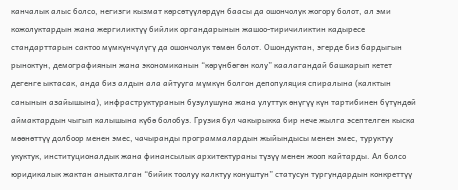канчалык алыс болсо, негизги кызмат көрсөтүүлөрдүн баасы да ошончолук жогору болот, ал эми кожолуктардын жана жергиликтүү бийлик органдарынын жашоо-тиричиликтин кадыресе стандарттарын сактоо мүмкүнчүлүгү да ошончолук төмөн болот. Ошондуктан, эгерде биз бардыгын рыноктун, демографиянын жана экономиканын “көрүнбөгөн колу” каалагандай башкарып кетет дегенге ыктасак, анда биз алдын ала айтууга мүмкүн болгон депопуляция спиралына (калктын санынын азайышына), инфраструктуранын бузулушуна жана улуттук өнүгүү күн тартибинен бүтүндөй аймактардын чыгып калышына күбө болобуз. Грузия бул чакырыкка бир нече жылга эсептелген кыска мөөнөттүү долбоор менен эмес, чачыранды программалардын жыйындысы менен эмес, туруктуу укуктук, институционалдык жана финансылык архитектураны түзүү менен жооп кайтарды. Ал болсо юридикалык жактан аныкталган “бийик тоолуу калктуу конуштун” статусун тургундардын конкреттүү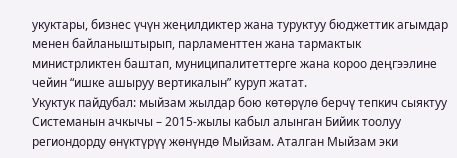укуктары, бизнес үчүн жеңилдиктер жана туруктуу бюджеттик агымдар менен байланыштырып, парламенттен жана тармактык министрликтен баштап, муниципалитеттерге жана короо деңгээлине чейин “ишке ашыруу вертикалын” куруп жатат.
Укуктук пайдубал: мыйзам жылдар бою көтөрүлө берчү тепкич сыяктуу
Системанын ачкычы – 2015-жылы кабыл алынган Бийик тоолуу региондорду өнүктүрүү жөнүндө Мыйзам. Аталган Мыйзам эки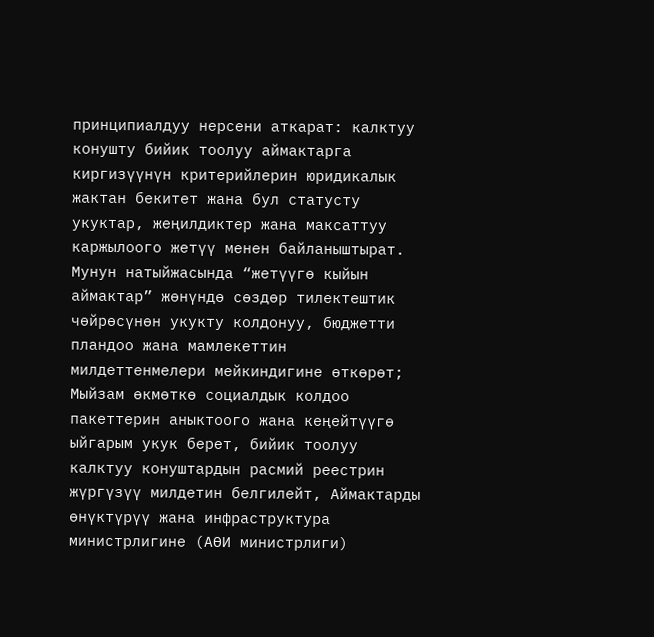принципиалдуу нерсени аткарат: калктуу конушту бийик тоолуу аймактарга киргизүүнүн критерийлерин юридикалык жактан бекитет жана бул статусту укуктар, жеңилдиктер жана максаттуу каржылоого жетүү менен байланыштырат. Мунун натыйжасында “жетүүгө кыйын аймактар” жөнүндө сөздөр тилектештик чөйрөсүнөн укукту колдонуу, бюджетти пландоо жана мамлекеттин милдеттенмелери мейкиндигине өткөрөт; Мыйзам өкмөткө социалдык колдоо пакеттерин аныктоого жана кеңейтүүгө ыйгарым укук берет, бийик тоолуу калктуу конуштардын расмий реестрин жүргүзүү милдетин белгилейт, Аймактарды өнүктүрүү жана инфраструктура министрлигине (АӨИ министрлиги)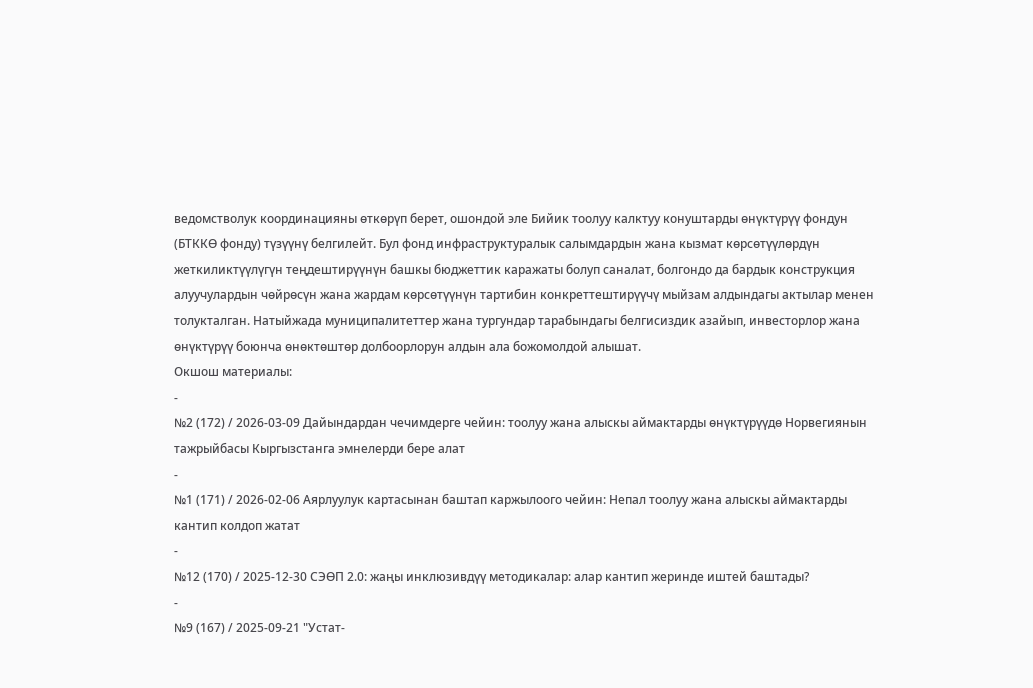ведомстволук координацияны өткөрүп берет, ошондой эле Бийик тоолуу калктуу конуштарды өнүктүрүү фондун (БТККӨ фонду) түзүүнү белгилейт. Бул фонд инфраструктуралык салымдардын жана кызмат көрсөтүүлөрдүн жеткиликтүүлүгүн теңдештирүүнүн башкы бюджеттик каражаты болуп саналат, болгондо да бардык конструкция алуучулардын чөйрөсүн жана жардам көрсөтүүнүн тартибин конкреттештирүүчү мыйзам алдындагы актылар менен толукталган. Натыйжада муниципалитеттер жана тургундар тарабындагы белгисиздик азайып, инвесторлор жана өнүктүрүү боюнча өнөктөштөр долбоорлорун алдын ала божомолдой алышат.
Окшош материалы:
-
№2 (172) / 2026-03-09 Дайындардан чечимдерге чейин: тоолуу жана алыскы аймактарды өнүктүрүүдө Норвегиянын тажрыйбасы Кыргызстанга эмнелерди бере алат
-
№1 (171) / 2026-02-06 Аярлуулук картасынан баштап каржылоого чейин: Непал тоолуу жана алыскы аймактарды кантип колдоп жатат
-
№12 (170) / 2025-12-30 СЭӨП 2.0: жаңы инклюзивдүү методикалар: алар кантип жеринде иштей баштады?
-
№9 (167) / 2025-09-21 "Устат-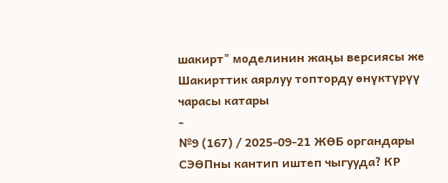шакирт" моделинин жаңы версиясы же Шакирттик аярлуу топторду өнүктүрүү чарасы катары
-
№9 (167) / 2025-09-21 ЖӨБ органдары СЭӨПны кантип иштеп чыгууда? КР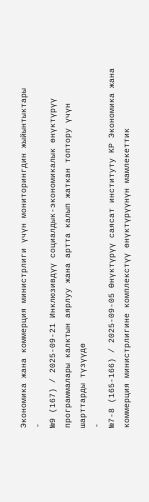Экономика жана коммерция министрлиги үчүн мониторингдин жыйынтыктары
-
№9 (167) / 2025-09-21 Инклюзивдүү социалдык-экономикалык өнүктүрүү программалары калктын аярлуу жана артта калып жаткан топтору үчүн шарттарды түзүүдө
-
№7-8 (165-166) / 2025-09-05 Өнүктүрүү саясат институту КР Экономика жана коммерция министрлигине комплекстүү өнүктүрүүнүн мамлекеттик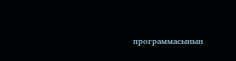программасынын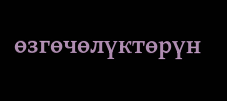өзгөчөлүктөрүн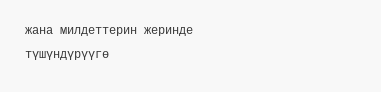жана милдеттерин жеринде түшүндүрүүгө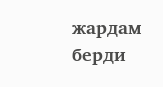жардам берди